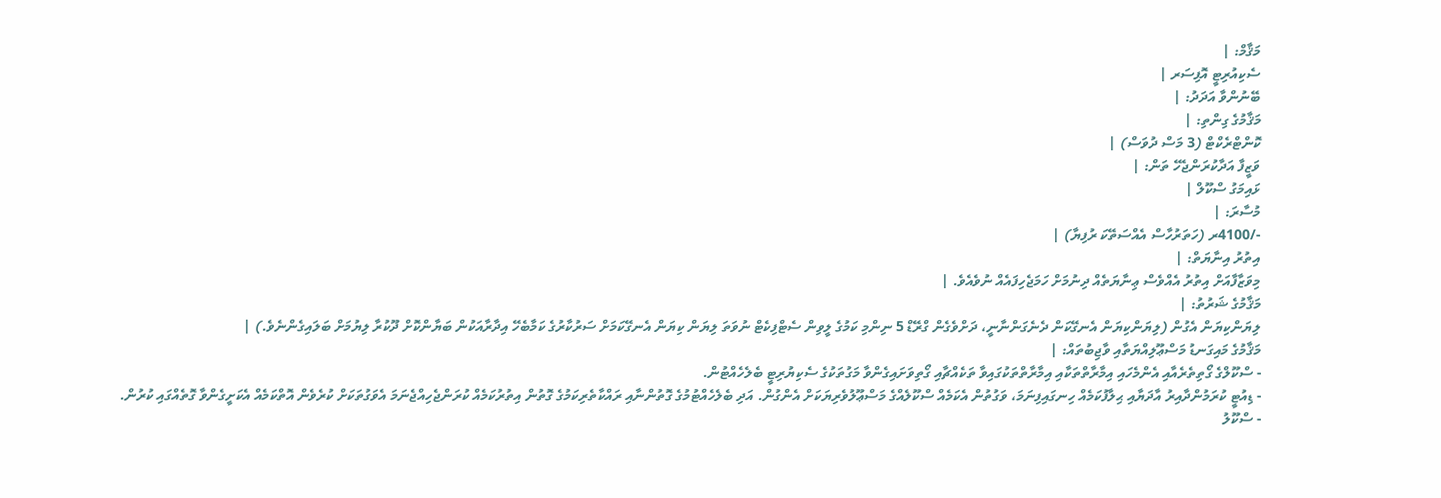މަޤާމް: |
ސެކިއުރިޓީ އޮފިސަރ |
ބޭނުންވާ އަދަދު: |
މަޤާމުގެ ގިންތި: |
ކޮންޓްރެކްޓް (3 މަސް ދުވަސް) |
ވަޒީފާ އަދާކުރަންޖެހޭ ތަން: |
ޅައިމަގު ސްކޫލް |
މުސާރަ: |
-/4100ރ (ހަތަރުހާސް އެއްސަތޭކަ ރުފިޔާ) |
އިތުރު އިނާޔަތް: |
މިވަޒާފާއަށް އިތުރު އެއްވެސް ޢިނާޔަތެއް ދިނުމަށް ހަމަޖެހިފައެއް ނުވެއެވެ. |
މަޤާމުގެ ޝަރުތު: |
ލިޔަންކިޔަން އެގުން (ލިޔަންކިޔަން އެނގޭކަން ދެނެގަންނާނީ، ދަށްވެގެން ގްރޭޑް 5 ނިންމި ކަމުގެ ލީވިން ސެޓްފިކެޓް ނުވަތަ ލިޔަން ކިޔަން އެނގޭކަމަށް ސަރުކާރުގެ ކަމާބެހޭ އިދާރާއަކުން ބަޔާންކޮށް ދޫކުރާ ލިޔުމަށް ބަލައިގެންނެވެ.) |
މަޤާމުގެ މައިގަނޑު މަސްޢޫލިއްޔަތާއި ވާޖިބުތައް: |
- ސްކޫލްގެ ގޯތިތެރެއާއި އެންމެހައި އިމާރާތްތަކާއި އިމާރާތްތަކުގައިވާ ތަކެއްޗާއި ގޯތިވަށައިގެންވާ މަގުތަކުގެ ސެކިޔުރިޓީ ބެލެހެއްޓުން.
- ޑިއުޓީ ކުރަމުންދާއިރު އާދަޔާއި ޙިލާފުކަމެއް ހިނގައިފިނަމަ، ވަގުތުން އެކަމެއް ސްކޫލެއްގެ މަސްޢޫލުވެރިޔަކަށް އެންގުން. އަދި ބެލެހެއްޓުމުގެ ގޮތުންނާއި ރައްކާތެރިކަމުގެ ގޮތުން އިތުރުކަމެއް ކުރަންޖެހިއްޖެނަމަ އެވަގުތަކަށް ކުރެވެން އޮތްކަމެއް އެކަށީގެންވާ ގޮތެއްގައި ކުރުން.
- ސްކޫލު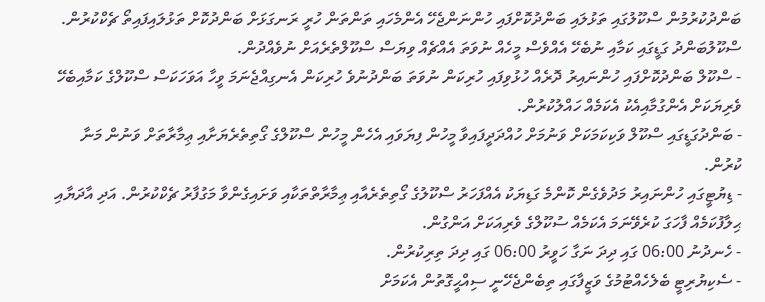ބަންދުކުރުމުން ސްކޫލުގައި ތަޅުލައި ބަންދުކޮށްފައި ހުންނަންޖެހޭ އެންމެހައި ތަންތަން ހުރީ ރަނގަޅަށް ބަންދުކޮށް ތަޅުލައިފައިތޯ ޗެކްކުރުން. ސްކޫލުބަންދު ގަޑީގައި ކަމާއި ނުބެހޭ އެއްވެސް މީހެއް ނުވަތަ އެއްޗެއް ވިޔަސް ސްކޫލްތެރެއަށް ނުވެއްދުން.
- ސްކޫލް ބަންދުކޮށްފައި ހުންނައިރު ދޮރެއް ހުޅުވިފައި ހުރިކަން ނުވަތަ ބަންދުނުވެ ހުރިކަން އެނގިއްޖެނަމަ ވީހާ އަވަހަކަސް ސްކޫލްގެ ކަމާއިބެހޭ ވެރިޔަކަށް އެންގުމާއިއެކު އެކަމެއް ހައްލުކުރުން.
- ބަންދުގަޑީގައި ސްކޫލް ވަކިކަމަކަށް ވަނުމަށް ހުއްދަދީފައިވާ މީހުން ފިޔަވައި އެހެން މީހުން ސްކޫލްގެ ގޯތިތެރެޔަށާއި ޢިމާރާތަށް ވަނުން މަނާ ކުރުން.
- ޑިޔުޓީގައި ހުންނައިރު މަދުވެގެން ކޮންމެ ގަޑިޔަކު އެއްފަހަރު ސްކޫލުގެ ގޯތިތެރެއާއި ޢިމާރާތްތަކާއި ވަށައިގެންވާ މަގުފާރު ޗެކްކުރުން. އަދި އާދަޔާއި ޙިލާފުކަމެއް ފާހަގަ ކުރެވޭނަމަ އެކަމެއް ސުކޫލްގެ ވެރިއަކަށް އަންގުން.
- ހެނދުނު 06:00 ގައި ދިދަ ނަގާ ހަވީރު 06:00 ގައި ދިދަ ތިރިކުރުން.
- ސެކިޔުރިޓީ ބެލެހެއްޓުމުގެ ވަޒީފާގައި ތިބެންޖެހޭނީ ސިއްޙީގޮތުން އެކަމަށް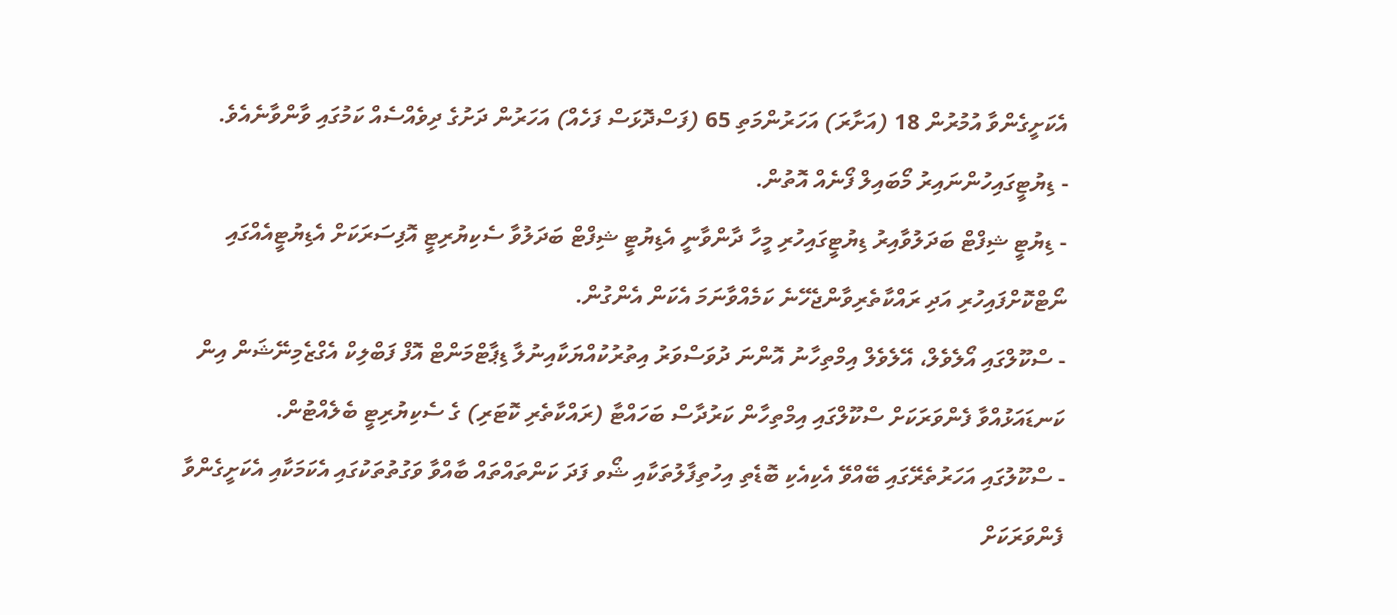އެކަށީގެންވާ އުމުރުން 18 (އަށާރަ) އަހަރުންމަތި 65 (ފަސްދޮޅަސް ފަހެއް) އަހަރުން ދަށުގެ ދިވެއްސެއް ކަމުގައި ވާންވާނެއެވެ.
- ޑިޔުޓީގައިހުންނައިރު މޯބައިލް ފޯނެއް އޮތުން.
- ޑިޔުޓީ ޝިފްޓް ބަދަލުވާއިރު ޑިޔުޓީގައިހުރި މީހާ ދާންވާނީ އެޑިޔުޓީ ޝިފްޓް ބަދަލުވާ ސެކިޔުރިޓީ އޮފިސަރަކަށް އެޑިޔުޓީއެއްގައި ނޯޓްކޮށްފައިހުރި އަދި ރައްކާތެރިވާންޖެހޭނެ ކަމެއްވާނަމަ އެކަން އެންގުން.
- ސްކޫލްގައި އޯލެވެލް، އޭލެވެލް އިމްތިހާނު އޮންނަ ދުވަސްވަރު އިތުރުކުއްޔަކާއިނުލާ ޑިޕާޓްމަންޓް އޮފް ފަބްލިކް އެގްޒެމިނޭޝަން އިން ކަނޑައަޅުއްވާ ފެންވަރަކަށް ސްކޫލްގައި އިމްތިހާން ކަރުދާސް ބަހައްޓާ (ރައްކާތެރި ކޮޓަރި) ގެ ސެކިޔުރިޓީ ބެލެއްޓުން.
- ސްކޫލުގައި އަހަރުތެރޭގައި ބޭއްވޭ އެކިއެކި ބޮޑެތި އިހުތިފާލުތަކާއި ޝޯވ ފަދަ ކަންތައްތައް ބާއްވާ ވަގުތުތަކުގައި އެކަމަކާއި އެކަށީގެންވާ ފެންވަރަކަށް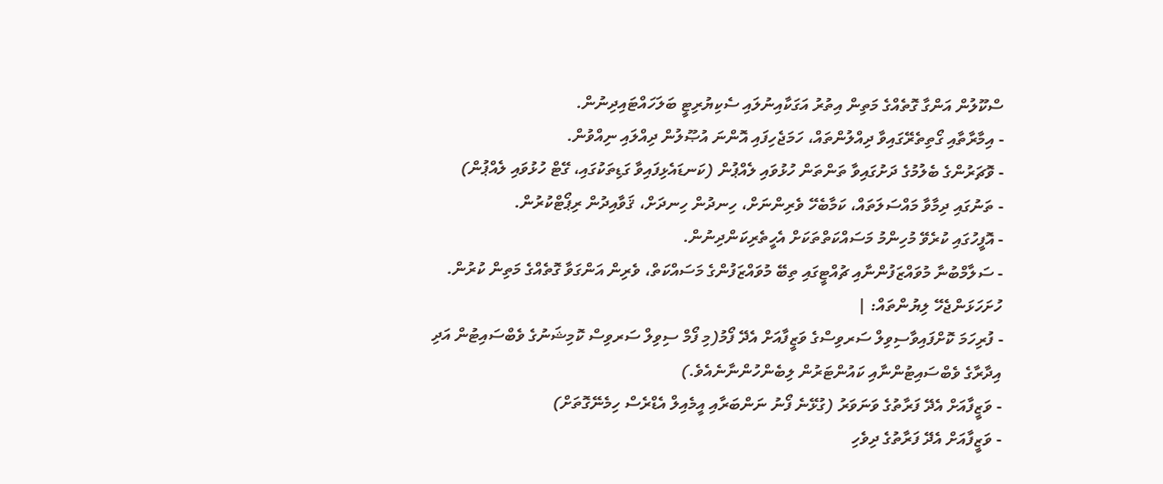ސްކޫލުން އަންގާ ގޮތެއްގެ މަތިން އިތުރު އަގަކާއިނުލައި ސެކިޔުރިޓީ ބަލަހައްޓައިދިނުން.
- އިމާރާތާއި ގޯތިތެރޭގައިވާ ދިއްލުންތައް، ހަމަޖެހިފައި އޮންނަ އުޞޫލުން ދިއްލައި ނިއްވުން.
- ވޮޗަރުންގެ ބެލުމުގެ ދަށުގައިވާ ތަންތަން ހުޅުވައި ލެއްޕުން (ކަނޑައެޅިފައިވާ ގަޑިތަކުގައި، ގޭޓް ހުޅުވައި ލެއްޕުން)
- ތަނުގައި ދިމާވާ މައްސަލަތައް، ކަމާބެހޭ ވެރިންނަށް، ހިނދުން ހިނދަށް، ޤަވާއިދުން ރިޕޯޓްކުރުން.
- އޮފީހުގައި ކުރެވޭ މުހިންމު މަސައްކަތްތަކަށް އެހީތެރިކަންދިނުން.
- ސަލާމްބުނާ މުވައްޒަފުންނާއި ޗުއްޓީގައި ތިބޭ މުވައްޒަފުންގެ މަސައްކަތް، ވެރިން އަންގަވާ ގޮތެއްގެ މަތިން ކުރުން.
ހުށަހަޅަންޖެހޭ ލިޔުންތައް: |
- ފުރިހަމަ ކޮށްފައިވާސިވިލް ސަރވިސްގެ ވަޒީފާއަށް އެދޭ ފޯމު(މި ފޯމް ސިވިލް ސަރވިސް ކޮމިޝަނުގެ ވެބްސައިޓުން އަދި އިދާރާގެ ވެބްސައިޓުންނާއި ކައުންޓަރުން ލިބެންހުންނާނެއެވެ.)
- ވަޒީފާއަށް އެދޭ ފަރާތުގެ ވަނަވަރު (ގުޅޭނެ ފޯނު ނަންބަރާއި އީމެއިލް އެޑްރެސް ހިމެނޭގޮތަށް)
- ވަޒީފާއަށް އެދޭ ފަރާތުގެ ދިވެހި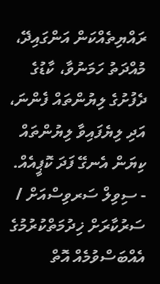ރައްޔިތެއްކަން އަންގައިދޭ، މުއްދަތު ހަމަނުވާ، ކާޑުގެ ދެފުށުގެ ލިޔުންތައް ފެންނަ، އަދި ލިޔެފައިވާ ލިޔުންތައް ކިޔަން އެނގޭ ފަދަ ކޮޕީއެއް.
- ސިވިލް ސަރވިސްއަށް / ސަރުކާރަށް ޚިދުމަތްކުރުމުގެ އެއްބަސްވުމެއް އޮތް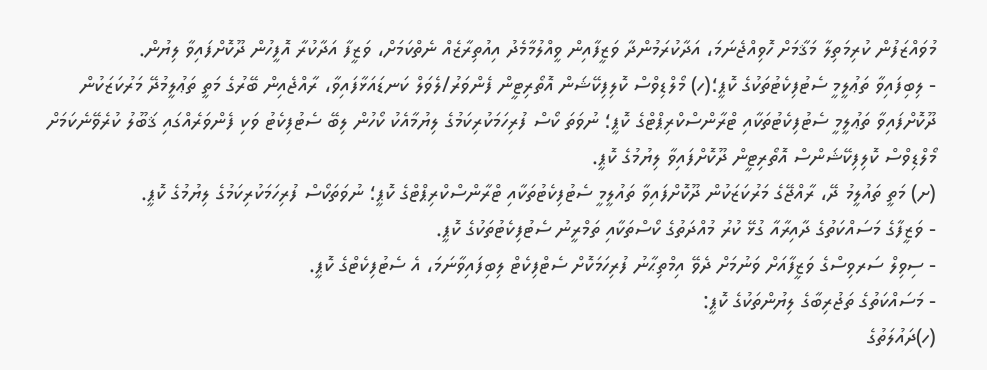މުވައްޒަފުން ކުރިމަތިލާ މަޤާމަށް ހޮވިއްޖެނަމަ، އަދާކުރަމުންދާ ވަޒީފާއިން ވީއްލުމާމެދު އިއުތިރާޒެއް ނެތްކަމަށް، ވަޒީފާ އަދާކުރާ އޮފީހުން ދޫކޮށްފައިވާ ލިޔުން.
- ލިބިފައިވާ ތަޢުލީމީ ސެޓުފިކެޓުތަކުގެ ކޮޕީ؛(ހ) މޯލްޑިވްސް ކޮލިފިކޭޝަން އޮތޯރިޓީން ފެންވަރު/ލެވަލް ކަނޑައަޅާފައިވާ، ރާއްޖެއިން ބޭރުގެ މަތީ ތަޢުލީމުދޭ މަރުކަޒަކުން ދޫކޮށްފައިވާ ތަޢުލީމީ ސެޓުފިކެޓުތަކާއި ޓްރާންސްކްރިޕްޓްގެ ކޮޕީ؛ ނުވަތަ ކޯސް ފުރިހަމަކުރިކަމުގެ ލިޔުމާއެކު ކޯހުން ލިބޭ ސެޓުފިކެޓު ވަކި ފެންވަރެއްގައި ޤަބޫލު ކުރެވޭނެކަމަށް މޯލްޑިވްސް ކޮލިފިކޭޝަންސް އޮތޯރިޓީން ދޫކޮށްފައިވާ ލިޔުމުގެ ކޮޕީ.
(ށ) މަތީ ތައުލީމު ދޭ، ރާއްޖޭގެ މަރުކަޒަކުން ދޫކޮށްފައިވާ ތައުލީމީ ސެޓުފިކެޓުތަކާއި ޓްރާންސްކްރިޕްޓްގެ ކޮޕީ؛ ނުވަތަކޯސް ފުރިހަމަކުރިކަމުގެ ލިޔުމުގެ ކޮޕީ.
- ވަޒީފާގެ މަސައްކަތުގެ ދާއިރާއާ ގުޅޭ ކުރު މުއްދަތުގެ ކޯސްތަކާއި ތަމްރީނު ސެޓުފިކެޓުތަކުގެ ކޮޕީ.
- ސިވިލް ސަރވިސްގެ ވަޒީފާއަށް ވަނުމަށް ދެވޭ އިމްތިޙާނު ފުރިހަމަކޮށް ސެޓްފިކެޓް ލިބިފައިވާނަމަ، އެ ސެޓުފިކެޓްގެ ކޮޕީ.
- މަސައްކަތުގެ ތަޖުރިބާގެ ލިޔުންތަކުގެ ކޮޕީ:
(ހ)ދައުލަތުގެ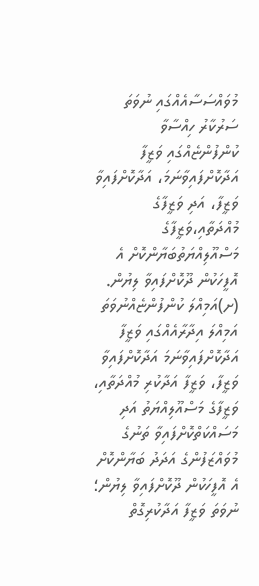މުވައްސަސާއެއްގައި ނުވަތަ ސަރުކާރު ހިއްސާވާ ކުންފުންޏެއްގައި ވަޒީފާ އަދާކޮށްފައިވާނަމަ، އަދާކޮށްފައިވާ ވަޒީފާ، އަދި ވަޒީފާގެ މުއްދަތާއި،ވަޒީފާގެ މަސްއޫލިއްޔަތުބަޔާންކޮށް އެ އޮފީހަކުން ދޫކޮށްފައިވާ ލިޔުން. (ށ)އަމިއްލަ ކުންފުންޏެއްނުވަތަ އަމިއްލަ އިދާރާއެއްގައި ވަޒީފާ އަދާކޮށްފައިވާނަމަ އަދާކޮށްފައިވާ ވަޒީފާ، ވަޒީފާ އަދާކުރި މުއްދަތާއި، ވަޒީފާގެ މަސްއޫލިއްޔަތު އަދި މަސައްކަތްކޮށްފައިވާ ތަނުގެ މުވައްޒަފުންގެ އަދަދު ބަޔާންކޮށް އެ އޮފީހަކުން ދޫކޮށްފައިވާ ލިޔުން؛ ނުވަތަ ވަޒީފާ އަދާކުރިގޮތް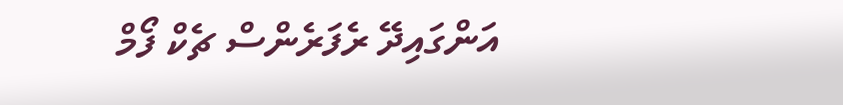އަންގައިދޭ ރެފަރެންސް ޗެކް ފޯމް